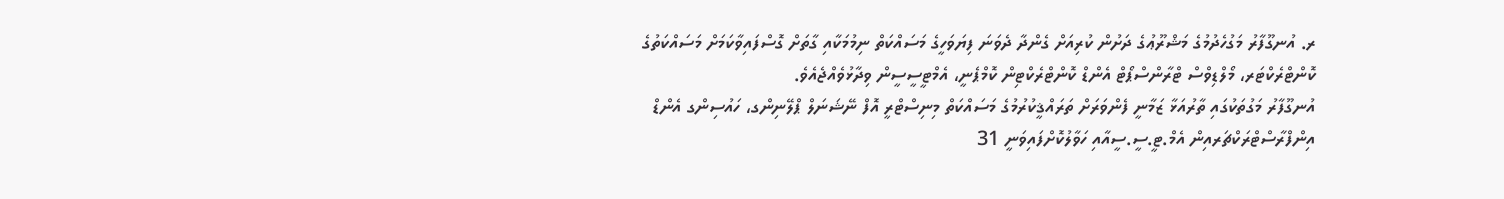ރ. އުނގޫފާރު މަގުހެދުމުގެ މަޝްރޫޢުގެ ދަށުން ކުރިއަށް ގެންދާ ދެވަނަ ފިޔަވަހީގެ މަސައްކަތް ނިމުމަކާއި ގާތަށް ގޮސްފައިވާކަމަށް މަސައްކަތުގެ ކޮންޓްރެކްޓަރ، މޯލްޑިވްސް ޓްރާންސްޕޯޓް އެންޑް ކޮންޓްރެކްޓިން ކޮމްޕެނީ، އެމްޓީސީސީން ވިދާޅުވެއްޖެއެވެ.
އުނގޫފާރު މަގުތަކުގައި ތާރުއަޅާ ޒަމާނީ ފެންވަރަށް ތަރައްޤީކުރުމުގެ މަސައްކަތް މިނިސްޓްރީ އޮފް ނޭޝަނަލް ޕްލޭނިންގ، ހައުސިންގ އެންޑް އިންފްރާސްޓްރަކްޗަރއިން އެމް.ޓީ.ސީ.ސީއާއި ހަވާލުކޮށްފައިވަނީ 31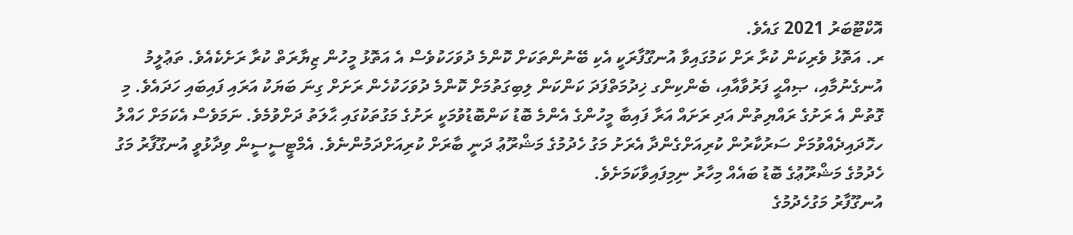އޮކްޓޫބަރު 2021 ގައެވެ.
ރ. އަތޮޅު ވެރިކަން ކުރާ ރަށް ކަމުގައިވާ އުނގޫފާރަކީ އެކި ބޭނުންތަކަށް ކޮންމެ ދުވަހަކުވެސް އެ އަތޮޅު މީހުން ޒިޔާރަތް ކުރާ ރަށެކެއެވެ. ތަޢުލީމު އުނގެނުމާއި، ޞިއްޙީ ފަރުވާއާއި، ބެންކިންގ ޚިދުމަތްފަދަ ކަންކަން ލިބިގަތުމަށް ކޮންމެ ދުވަހަކުހެން ރަށަށް ގިނަ ބަޔަކު އަރައި ފައިބައި ހަދައެވެ. މި ގޮތުން އެ ރަށުގެ ރައްޔިތުން އަދި ރަށައް އަރާ ފައިބާ މީހުންގެ އެންމެ ބޮޑު ކަންބޮޑުވުމަކީ ރަށުގެ މަގުތަކުގައި ޙާލަތު ދަށްވުމެވެ. ނަމަވެސް އެކަމަށް ހައްލު ހހޮދައިދެއްވުމަށް ސަރުކާރުން ކުރިއަށްގެންދާ އެރަށު މަގު ހެދުމުގެ މަޝްރޫޢު ދަނީ ބާރަށް ކުރިއަށްދަމުންނެވެ. އެމްޓީސީސީން ވިދާޅުވީ އުނގޫފާރު މަގު ހެދުމުގެ މަޝްރޫޢުގެ ބޮޑު ބައެއް މިހާރު ނިމިފައިވާކަމަށެވެ.
އުނގޫފާރު މަގުހެދުމުގެ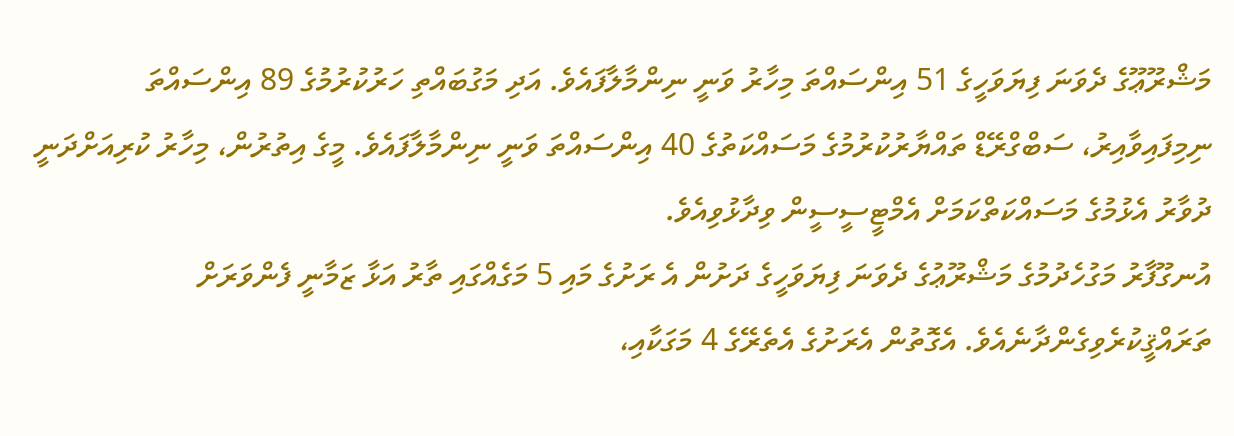މަޝްރޫޢޫގެ ދެވަނަ ފިޔަވަހީގެ 51 އިންސައްތަ މިހާރު ވަނީ ނިންމާލާފައެވެ. އަދި މަގުބައްތި ހަރުކުރުމުގެ 89 އިންސައްތަ ނިމިފައިވާއިރު، ސަބްގްރޭޑް ތައްޔާރުކުރުމުގެ މަސައްކަތުގެ 40 އިންސައްތަ ވަނީ ނިންމާލާފައެވެ. މީގެ އިތުރުން، މިހާރު ކުރިއަށްދަނީ ދުވާރު އެޅުމުގެ މަސައްކަތްކަމަށް އެމްޓީސީސީން ވިދާޅުވިއެވެ.
އުނގޫފާރު މަގުހެދުމުގެ މަޝްރޫޢުގެ ދެވަނަ ފިޔަވަހީގެ ދަށުން އެ ރަށުގެ މައި 5 މަގެއްގައި ތާރު އަޅާ ޒަމާނީ ފެންވަރަށް ތަރައްޤީކުރެވިގެންދާނެއެވެ. އެގޮތުން އެރަށުގެ އެތެރޭގެ 4 މަގަކާއި،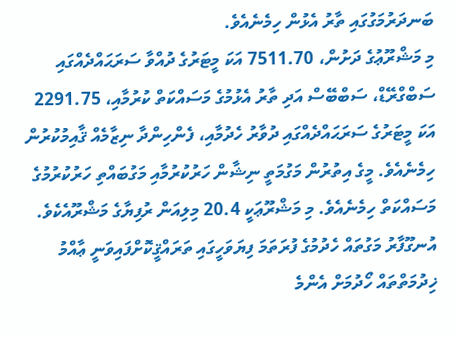ބަނދަރުމަގުގައި ތާރު އެޅުން ހިމެނެއެވެ.
މި މަޝްރޫޢުގެ ދަށުން، 7511.70 އަކަ މީޓަރުގެ ދުއްވާ ސަރަޙައްދެއްގައި ސަބްގްރޭޑް، ސަބްބޭސް އަދި ތާރު އެޅުމުގެ މަސައްކަތް ކުރުމާއި، 2291.75 އަކަ މީޓަރުގެ ސަރަޙައްދެއްގައި ދުވާރު ހެދުމާއި، ފެންހިންދާ ނިޒާމެއް ޤާއިމުކުރުން ހިމެނެއެވެ. މީގެ އިތުރުން މަގުމަތީ ނިޝާން ހަރުކުރުމާއި މަގުބައްތި ހަރުކުރުމުގެ މަސައްކަތް ހިމެނެއެވެ. މި މަޝްރޫޢަކީ 20.4 މިލިއަން ރުފިޔާގެ މަޝްރޫއެކެވެ.
އުނގޫފާރު މަގުތައް ހެދުމުގެ ފުރަތަމަ ފިޔަވަހީގައި ތަރައްޤީކޮށްފައިވަނީ ޢާއްމު ޚިދުމަތްތައް ހޯދުމަށް އެންމެ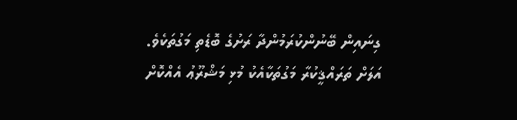ގިނައިން ބޭނުންކުރަމުންދާ ރަށުގެ ބޮޑެތި މަގުތަކެވެ. އަލަށް ތަރައްޤީކުރާ މަގުތަކާއެކު މުޅި މަޝްރޫޢު އެއްކޮށް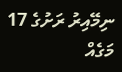ނިމޭއިރު ރަށުގެ 17 މަގެއް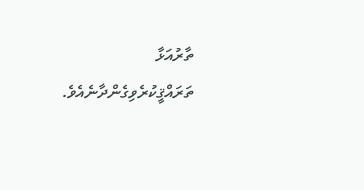ތާރުއަޅާ ތަރައްޤީކުރެވިގެންދާނެއެވެ.